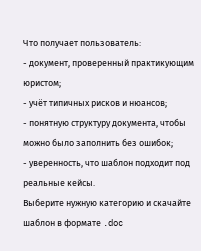Что получает пользователь:
- документ, проверенный практикующим юристом;
- учёт типичных рисков и нюансов;
- понятную структуру документа, чтобы можно было заполнить без ошибок;
- уверенность, что шаблон подходит под реальные кейсы.
Выберите нужную категорию и скачайте шаблон в формате .doc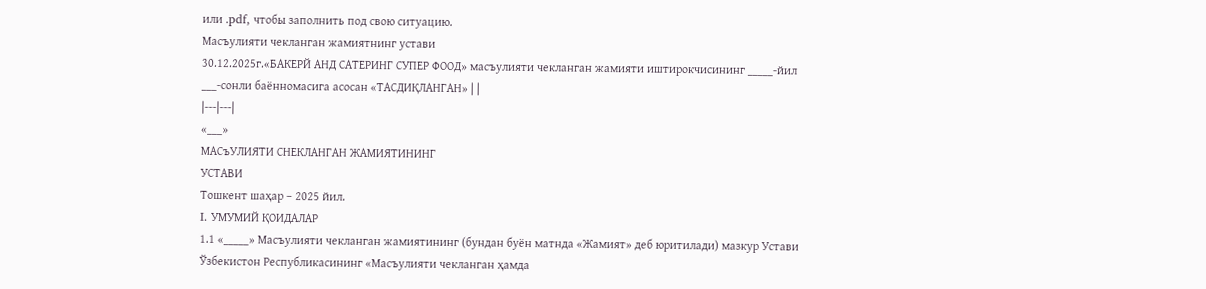или .pdf, чтобы заполнить под свою ситуацию.
Масъулияти чекланган жамиятнинг устави
30.12.2025г.«БАКЕРЙ АНД CАТЕРИНГ СУПЕР ФООД» масъулияти чекланган жамияти иштирокчисининг _____-йил ___-сонли баённомасига асосан «ТАСДИҚЛАНГАН» | |
|---|---|
«___»
МАСъУЛИЯТИ CНЕКЛАНГАН ЖАМИЯТИНИНГ
УСТАВИ
Тошкент шаҳар – 2025 йил.
I. УМУМИЙ ҚОИДАЛАР
1.1 «_____» Масъулияти чекланган жамиятининг (бундан буён матнда «Жамият» деб юритилади) мазкур Устави Ўзбекистон Республикасининг «Масъулияти чекланган ҳамда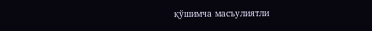қўшимча масъулиятли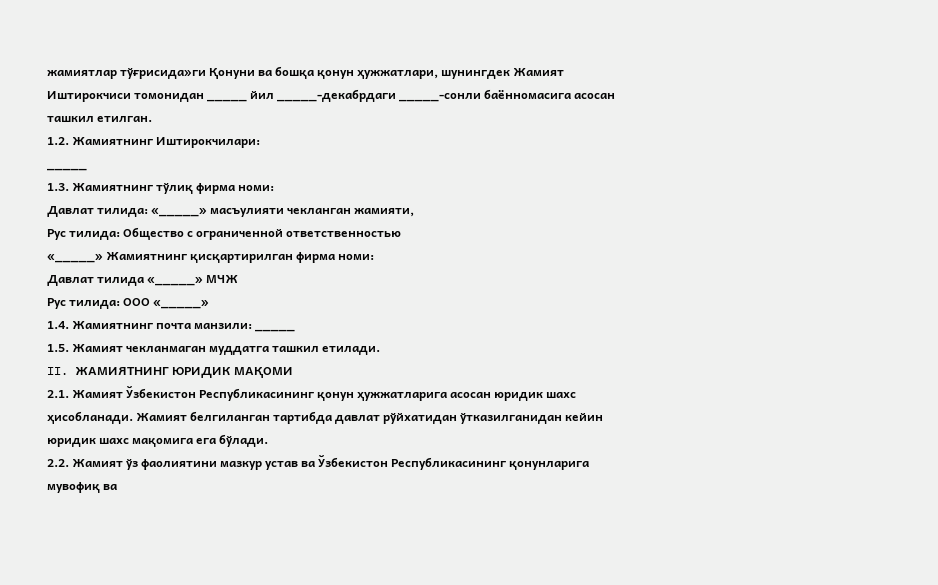жамиятлар тўғрисида»ги Қонуни ва бошқа қонун ҳужжатлари, шунингдек Жамият Иштирокчиси томонидан _____ йил _____-декабрдаги _____-сонли баённомасига асосан ташкил етилган.
1.2. Жамиятнинг Иштирокчилари:
_____
1.3. Жамиятнинг тўлиқ фирма номи:
Давлат тилида: «_____» масъулияти чекланган жамияти,
Рус тилида: Общество с ограниченной ответственностью
«_____» Жамиятнинг қисқартирилган фирма номи:
Давлат тилида «_____» МЧЖ
Рус тилида: ООО «_____»
1.4. Жамиятнинг почта манзили: _____
1.5. Жамият чекланмаган муддатга ташкил етилади.
II. ЖАМИЯТНИНГ ЮРИДИК МАҚОМИ
2.1. Жамият Ўзбекистон Республикасининг қонун ҳужжатларига асосан юридик шахс ҳисобланади. Жамият белгиланган тартибда давлат рўйхатидан ўтказилганидан кейин юридик шахс мақомига ега бўлади.
2.2. Жамият ўз фаолиятини мазкур устав ва Ўзбекистон Республикасининг қонунларига мувофиқ ва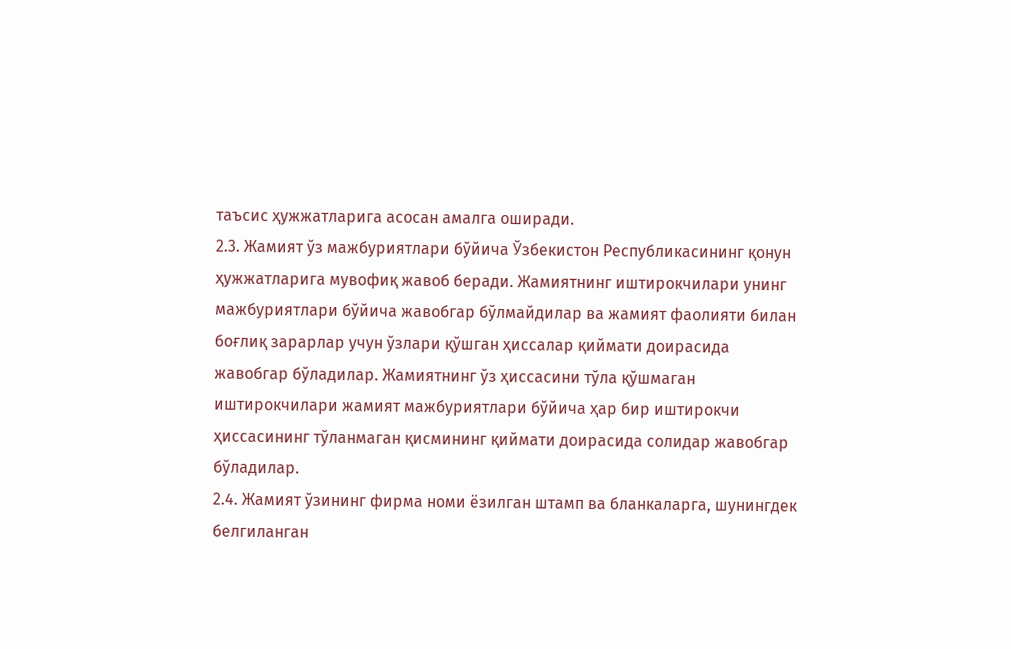таъсис ҳужжатларига асосан амалга оширади.
2.3. Жамият ўз мажбуриятлари бўйича Ўзбекистон Республикасининг қонун ҳужжатларига мувофиқ жавоб беради. Жамиятнинг иштирокчилари унинг мажбуриятлари бўйича жавобгар бўлмайдилар ва жамият фаолияти билан боғлиқ зарарлар учун ўзлари қўшган ҳиссалар қиймати доирасида жавобгар бўладилар. Жамиятнинг ўз ҳиссасини тўла қўшмаган иштирокчилари жамият мажбуриятлари бўйича ҳар бир иштирокчи ҳиссасининг тўланмаган қисмининг қиймати доирасида солидар жавобгар бўладилар.
2.4. Жамият ўзининг фирма номи ёзилган штамп ва бланкаларга, шунингдек белгиланган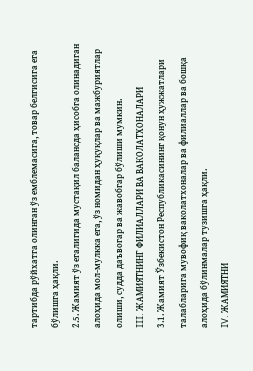тартибда рўйхатга олинган ўз емблемасига, товар белгисига ега бўлишга ҳақли.
2.5. Жамият ўз егалигида мустақил балансда ҳисобга олинадиган алоҳида мол-мулкка ега, ўз номидан ҳуқуқлар ва мажбуриятлар олиши, судда даъвогар ва жавобгар бўлиши мумкин.
III. ЖАМИЯТНИНГ ФИЛИАЛЛАРИ ВА ВАКОЛАТХОНАЛАРИ
3.1. Жамият Ўзбекистон Республикасининг қонун ҳужжатлари талабларига мувофиқ ваколатхоналар ва филиаллар ва бошқа алоҳида бўлинмалар тузишга ҳақли.
IV. ЖАМИЯТНИ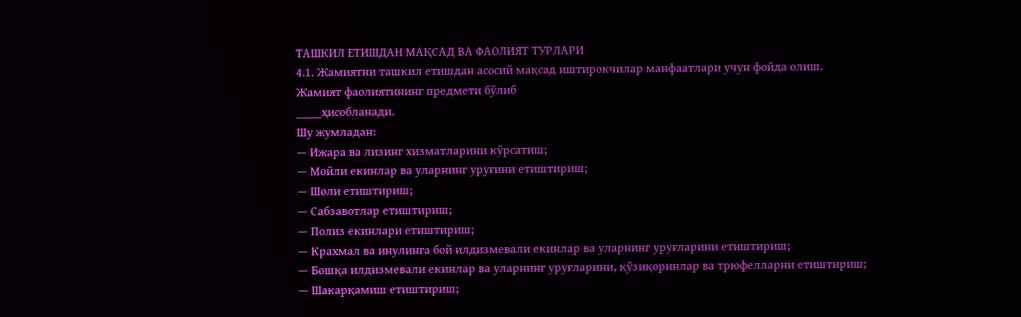ТАШКИЛ ЕТИШДАН МАҚСАД ВА ФАОЛИЯТ ТУРЛАРИ
4.1. Жамиятни ташкил етишдан асосий мақсад иштирокчилар манфаатлари учун фойда олиш.
Жамият фаолиятининг предмети бўлиб
_____ҳисобланади.
Шу жумладан:
— Ижара ва лизинг хизматларини кўрсатиш;
— Мойли екинлар ва уларнинг уруғини етиштириш;
— Шоли етиштириш;
— Сабзавотлар етиштириш;
— Полиз екинлари етиштириш;
— Крахмал ва инулинга бой илдизмевали екинлар ва уларнинг уруғларини етиштириш;
— Бошқа илдизмевали екинлар ва уларнинг уруғларини, қўзиқоринлар ва трюфелларни етиштириш;
— Шакарқамиш етиштириш;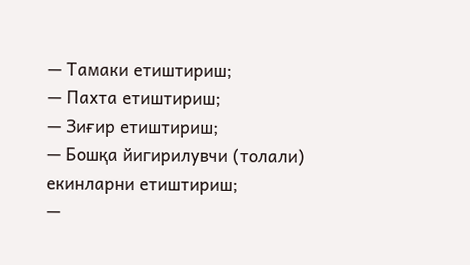— Тамаки етиштириш;
— Пахта етиштириш;
— Зиғир етиштириш;
— Бошқа йигирилувчи (толали) екинларни етиштириш;
—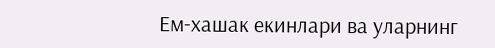Ем-хашак екинлари ва уларнинг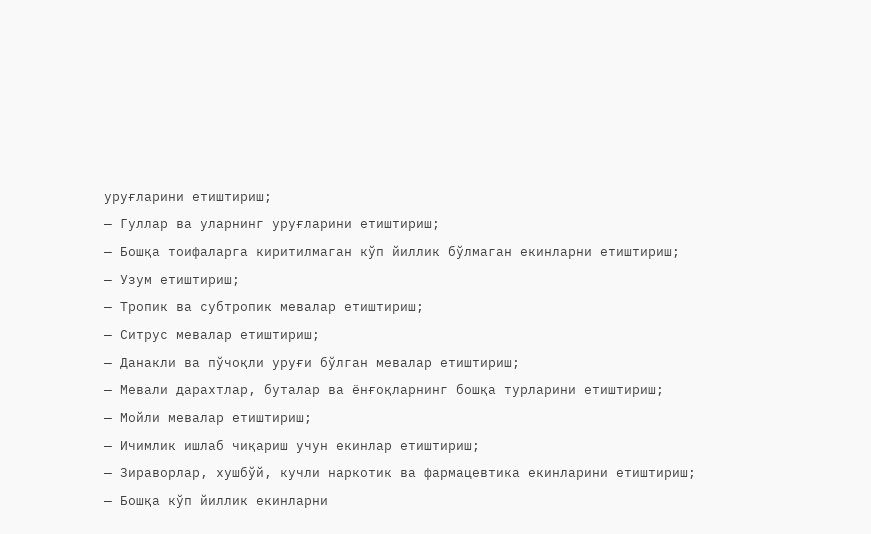уруғларини етиштириш;
— Гуллар ва уларнинг уруғларини етиштириш;
— Бошқа тоифаларга киритилмаган кўп йиллик бўлмаган екинларни етиштириш;
— Узум етиштириш;
— Тропик ва субтропик мевалар етиштириш;
— Ситрус мевалар етиштириш;
— Данакли ва пўчоқли уруғи бўлган мевалар етиштириш;
— Мевали дарахтлар, буталар ва ёнғоқларнинг бошқа турларини етиштириш;
— Мойли мевалар етиштириш;
— Ичимлик ишлаб чиқариш учун екинлар етиштириш;
— Зираворлар, хушбўй, кучли наркотик ва фармацевтика екинларини етиштириш;
— Бошқа кўп йиллик екинларни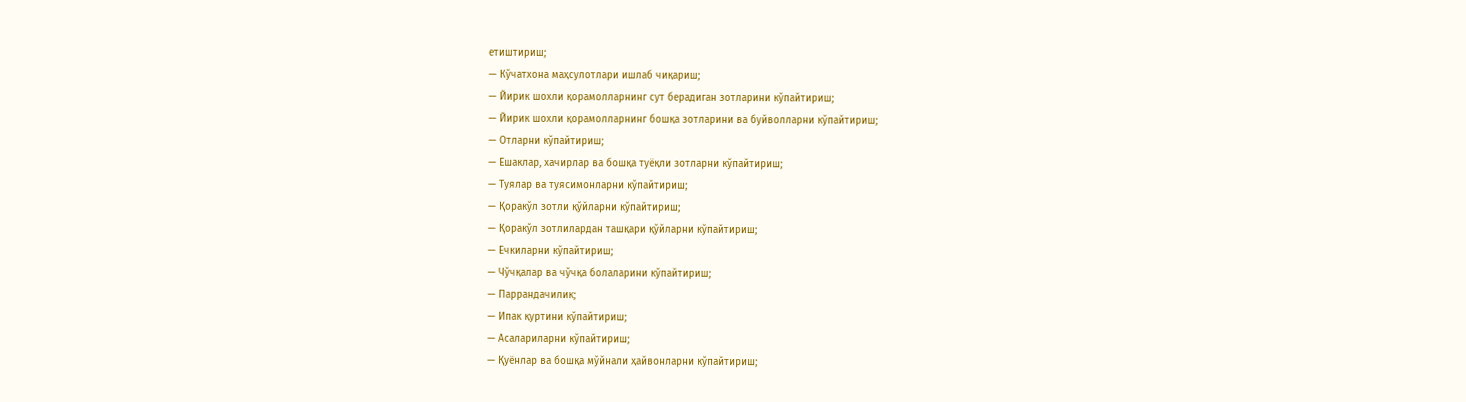етиштириш;
— Кўчатхона маҳсулотлари ишлаб чиқариш;
— Йирик шохли қорамолларнинг сут берадиган зотларини кўпайтириш;
— Йирик шохли қорамолларнинг бошқа зотларини ва буйволларни кўпайтириш;
— Отларни кўпайтириш;
— Ешаклар, хачирлар ва бошқа туёқли зотларни кўпайтириш;
— Туялар ва туясимонларни кўпайтириш;
— Қоракўл зотли қўйларни кўпайтириш;
— Қоракўл зотлилардан ташқари қўйларни кўпайтириш;
— Ечкиларни кўпайтириш;
— Чўчқалар ва чўчқа болаларини кўпайтириш;
— Паррандачилик;
— Ипак қуртини кўпайтириш;
— Асалариларни кўпайтириш;
— Қуёнлар ва бошқа мўйнали ҳайвонларни кўпайтириш;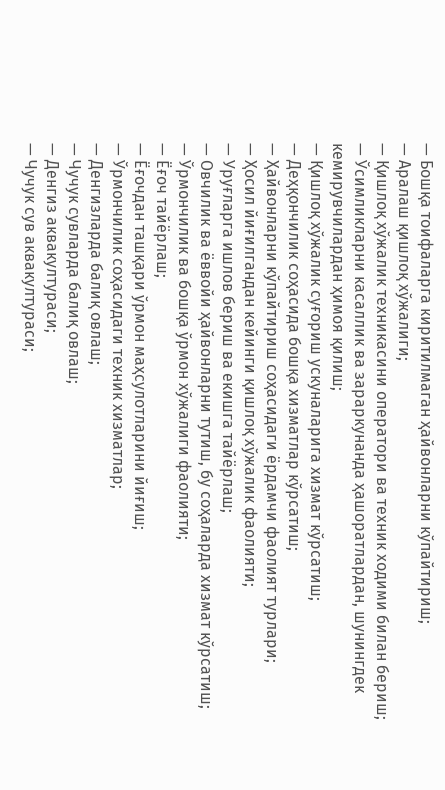— Бошқа тоифаларга киритилмаган ҳайвонларни кўпайтириш;
— Аралаш қишлоқ хўжалиги;
— Қишлоқ хўжалик техникасини оператори ва техник ходими билан бериш;
— Ўсимликларни касаллик ва зараркунанда ҳашоратлардан, шунингдек кемирувчилардан ҳимоя қилиш;
— Қишлоқ хўжалик суғориш ускуналарига хизмат кўрсатиш;
— Деҳқончилик соҳасида бошқа хизматлар кўрсатиш;
— Ҳайвонларни кўпайтириш соҳасидаги ёрдамчи фаолият турлари;
— Ҳосил йиғилгандан кейинги қишлоқ хўжалик фаолияти;
— Уруғларга ишлов бериш ва екишга тайёрлаш;
— Овчилик ва ёввойи ҳайвонларни тутиш, бу соҳаларда хизмат кўрсатиш;
— Ўрмончилик ва бошқа ўрмон хўжалиги фаолияти;
— Ёғоч тайёрлаш;
— Ёғочдан ташқари ўрмон маҳсулотларини йиғиш;
— Ўрмончилик соҳасидаги техник хизматлар;
— Денгизларда балиқ овлаш;
— Чучук сувларда балиқ овлаш;
— Денгиз аквакултураси;
— Чучук сув аквакултураси;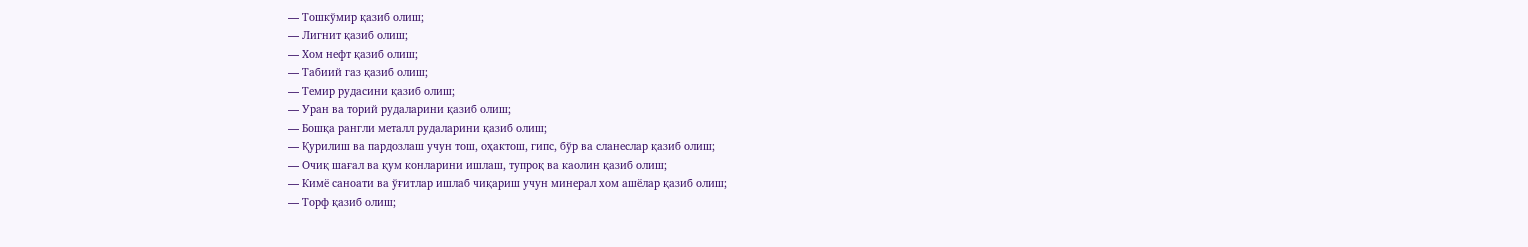— Тошкўмир қазиб олиш;
— Лигнит қазиб олиш;
— Хом нефт қазиб олиш;
— Табиий газ қазиб олиш;
— Темир рудасини қазиб олиш;
— Уран ва торий рудаларини қазиб олиш;
— Бошқа рангли металл рудаларини қазиб олиш;
— Қурилиш ва пардозлаш учун тош, оҳактош, гипс, бўр ва сланеслар қазиб олиш;
— Очиқ шағал ва қум конларини ишлаш, тупроқ ва каолин қазиб олиш;
— Кимё саноати ва ўғитлар ишлаб чиқариш учун минерал хом ашёлар қазиб олиш;
— Торф қазиб олиш;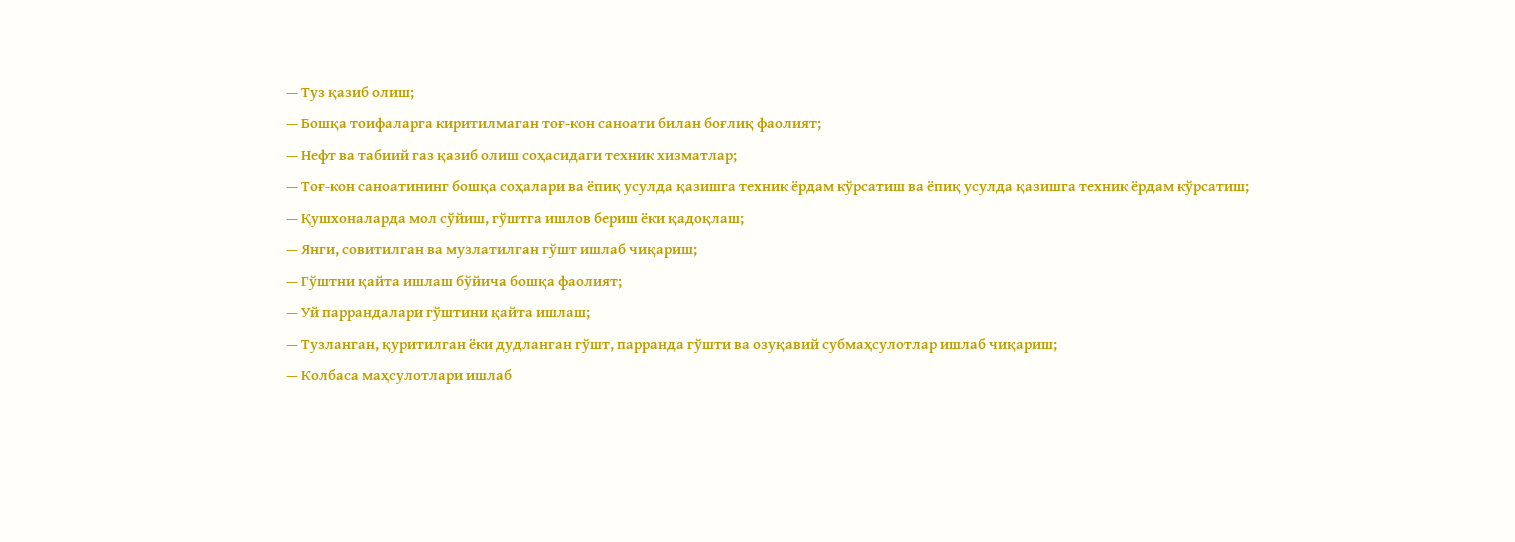— Туз қазиб олиш;
— Бошқа тоифаларга киритилмаган тоғ-кон саноати билан боғлиқ фаолият;
— Нефт ва табиий газ қазиб олиш соҳасидаги техник хизматлар;
— Тоғ-кон саноатининг бошқа соҳалари ва ёпиқ усулда қазишга техник ёрдам кўрсатиш ва ёпиқ усулда қазишга техник ёрдам кўрсатиш;
— Қушхоналарда мол сўйиш, гўштга ишлов бериш ёки қадоқлаш;
— Янги, совитилган ва музлатилган гўшт ишлаб чиқариш;
— Гўштни қайта ишлаш бўйича бошқа фаолият;
— Уй паррандалари гўштини қайта ишлаш;
— Тузланган, қуритилган ёки дудланган гўшт, парранда гўшти ва озуқавий субмаҳсулотлар ишлаб чиқариш;
— Колбаса маҳсулотлари ишлаб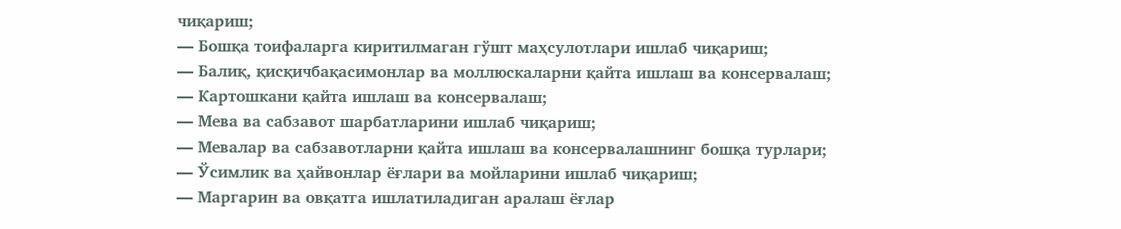чиқариш;
— Бошқа тоифаларга киритилмаган гўшт маҳсулотлари ишлаб чиқариш;
— Балиқ, қисқичбақасимонлар ва моллюскаларни қайта ишлаш ва консервалаш;
— Картошкани қайта ишлаш ва консервалаш;
— Мева ва сабзавот шарбатларини ишлаб чиқариш;
— Мевалар ва сабзавотларни қайта ишлаш ва консервалашнинг бошқа турлари;
— Ўсимлик ва ҳайвонлар ёғлари ва мойларини ишлаб чиқариш;
— Маргарин ва овқатга ишлатиладиган аралаш ёғлар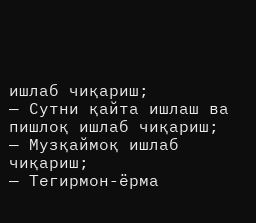ишлаб чиқариш;
— Сутни қайта ишлаш ва пишлоқ ишлаб чиқариш;
— Музқаймоқ ишлаб чиқариш;
— Тегирмон-ёрма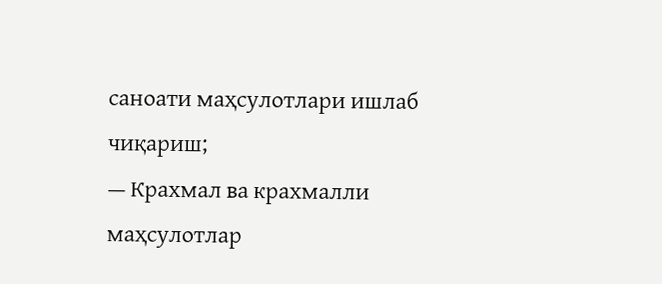саноати маҳсулотлари ишлаб чиқариш;
— Крахмал ва крахмалли маҳсулотлар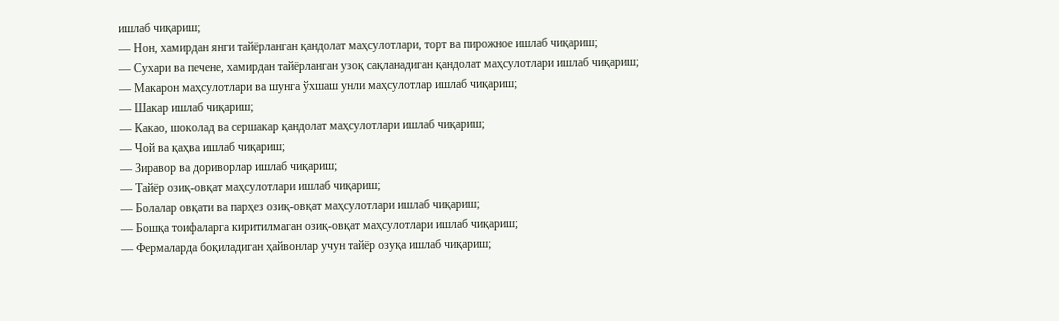ишлаб чиқариш;
— Нон, хамирдан янги тайёрланган қандолат маҳсулотлари, торт ва пирожное ишлаб чиқариш;
— Сухари ва печене, хамирдан тайёрланган узоқ сақланадиган қандолат маҳсулотлари ишлаб чиқариш;
— Макарон маҳсулотлари ва шунга ўхшаш унли маҳсулотлар ишлаб чиқариш;
— Шакар ишлаб чиқариш;
— Какао, шоколад ва сершакар қандолат маҳсулотлари ишлаб чиқариш;
— Чой ва қаҳва ишлаб чиқариш;
— Зиравор ва дориворлар ишлаб чиқариш;
— Тайёр озиқ-овқат маҳсулотлари ишлаб чиқариш;
— Болалар овқати ва парҳез озиқ-овқат маҳсулотлари ишлаб чиқариш;
— Бошқа тоифаларга киритилмаган озиқ-овқат маҳсулотлари ишлаб чиқариш;
— Фермаларда боқиладиган ҳайвонлар учун тайёр озуқа ишлаб чиқариш;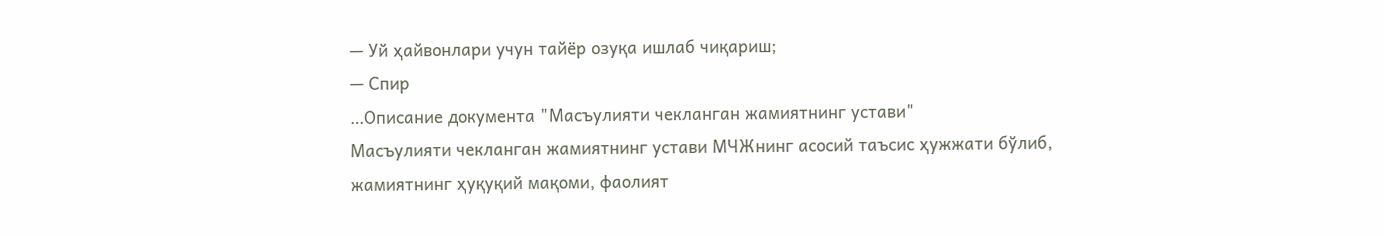— Уй ҳайвонлари учун тайёр озуқа ишлаб чиқариш;
— Спир
…Описание документа "Масъулияти чекланган жамиятнинг устави"
Масъулияти чекланган жамиятнинг устави МЧЖнинг асосий таъсис ҳужжати бўлиб, жамиятнинг ҳуқуқий мақоми, фаолият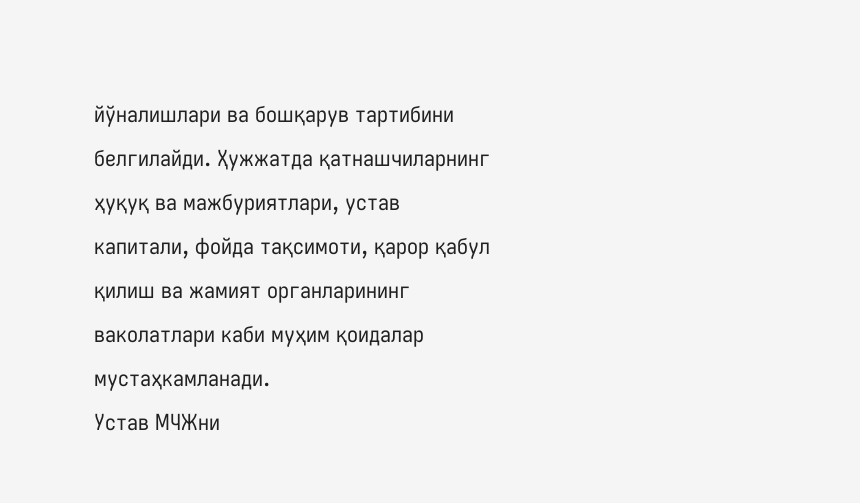йўналишлари ва бошқарув тартибини белгилайди. Ҳужжатда қатнашчиларнинг ҳуқуқ ва мажбуриятлари, устав капитали, фойда тақсимоти, қарор қабул қилиш ва жамият органларининг ваколатлари каби муҳим қоидалар мустаҳкамланади.
Устав МЧЖни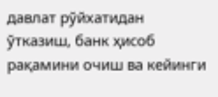давлат рўйхатидан ўтказиш, банк ҳисоб рақамини очиш ва кейинги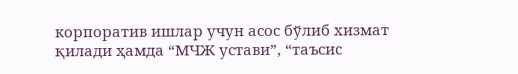корпоратив ишлар учун асос бўлиб хизмат қилади ҳамда “МЧЖ устави”, “таъсис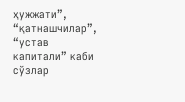ҳужжати”, “қатнашчилар”, “устав капитали” каби сўзлар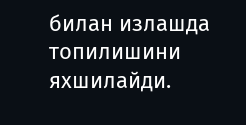билан излашда топилишини яхшилайди.